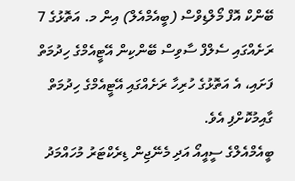ބޭންކް އޮފް މޯލްޑިވްސް (ބީއެމްއެލް) އިން މ. އަތޮޅުގެ 7 ރަށެއްގައި ސެލްފް ސާވިސް ބޭންކިން އޭޓީއެމްގެ ހިދުމަތް ފަށައި، އެ އަތޮޅުގެ ހުރިހާ ރަށެއްގައި އޭޓީއެމްގެ ހިދުމަތް ގާއިމުކޮށްފި އެވެ.
ބީއެމްއެލްގެ ސީއީއޯ އަދި މެނޭޖިން ޑިރެކްޓަރު މުހައްމަދު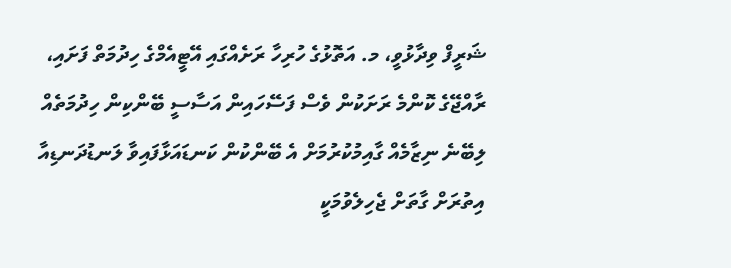ޝަރީފް ވިދާޅުވީ، މ. އަތޮޅުގެ ހުރިހާ ރަށެއްގައި އޭޓީއެމްގެ ހިދުމަތް ފަށައި، ރާއްޖޭގެ ކޮންމެ ރަށަކުން ވެސް ފަސޭހައިން އަސާސީ ބޭންކިން ހިދުމަތެއް ލިބޭނެ ނިޒާމެއް ގާއިމުކުރުމަށް އެ ބޭންކުން ކަނޑައަޅާފައިވާ ލަނޑުދަނޑިއާ އިތުރަށް ގާތަށް ޖެހިލެވުމަކީ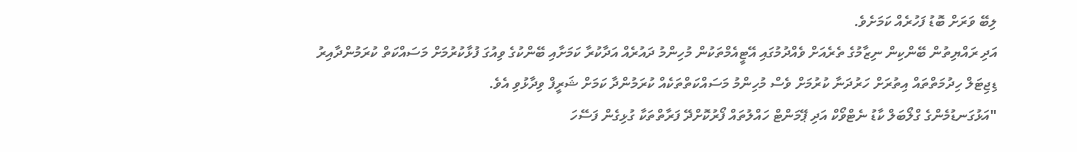ލިބޭ ވަރަށް ބޮޑު ފަހުރެއް ކަމަށެވެ.
އަދި ރައްޔިތުން ބޭންކިން ނިޒާމުގެ ތެރެއަށް ވެއްދުމުގައި އޭޓީއެމްތަކުން މުހިންމު ދައުރެއް އަދާކުރާ ކަމަށާއި ބޭންކުގެ ވިއުގަ ފުޅާކުރުމަށް މަސައްކަތް ކުރަމުންދާއިރު ޑިޖިޓަލް ހިދުމަތްތައް އިތުރަށް ހަރުދަނާ ކުރުމަށް ވެސް މުހިންމު މަސައްކަތްތަކެއް ކުރަމުންދާ ކަމަށް ޝަރީފް ވިދާޅުވި އެވެ.
"އަޅުގަނޑުމެންގެ ގްލޯބަލް ކާޑު ނެޓްވޯކް އަދި ޕޭމަންޓް ހައްލުތައް ފޯރުކޮށްދޭ ފަރާތްތަކާ ގުޅިގެން ފަސޭހަ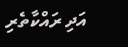އަދި ރައްކާތެރި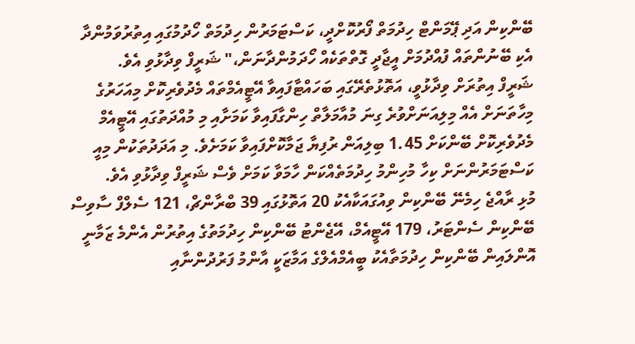ބޭންކިން އަދި ޕޭމަންޓް ހިދުމަތް ފޯރުކޮށްދީ، ކަސްޓަމަރުން ހިދުމަތް ހޯދުމުގައި އިތުރުވަމުންދާ އެކި ބޭނުންތައް ފުއްދުމަށް އީޖާދީ ގޮތްތަކެއް ހޯދަމުންދާނަން،" ޝަރީފް ވިދާޅުވި އެވެ.
ޝަރީފް އިތުރަށް ވިދާޅުވީ، އަތޮޅުތެރޭގައި ބަހައްޓާފައިވާ އޭޓީއެމްތައް މެދުވެރިކޮށް މިއަހަރުގެ މިހާތަނަށް އެއް މިލިއަނަށްވުރެ ގިނަ މުއާމަލާތް ހިންގާފައިވާ ކަމަށާއި މި މުއްދަތުގައި އޭޓީއެމް މެދުވެރިކޮށް ބޭންކަށް 1.45 ބިލިއަން ރުފިޔާ ޖަމާކޮށްފައިވާ ކަމަށެވެ. މި އަދަދުތަކުން މިއީ ކަސްޓަމަރުންނަށް ކިހާ މުހިންމު ހިދުމަތެއްކަން ހާމަވާ ކަމަށް ވެސް ޝަރީފް ވިދާޅުވި އެވެ.
މުޅި ރާއްޖެ ހިމެނޭ ބޭންކިން ވިއުގައަކާއެކު 20 އަތޮޅުގައި 39 ބްރާންޗް، 121 ސެލްފް ސާވިސް ބޭންކިން ސެންޓަރު، 179 އޭޓީއެމް، އޭޖެންޓު ބޭންކިން ހިދުމަތުގެ އިތުރުން އެންމެ ޒަމާނީ އޮންލައިން ބޭންކިން ހިދުމަތާއެކު ބީއެމްއެލްގެ އަމާޒަކީ އާންމު ފަރުދުންނާއި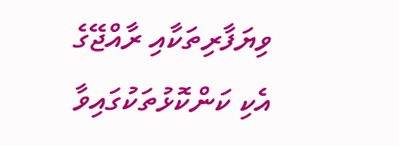ވިޔަފާރިތަކާއި ރާއްޖޭގެ އެކި ކަންކޮޅުތަކުގައިވާ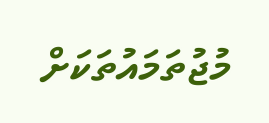މުޖުތަމައުތަކަށް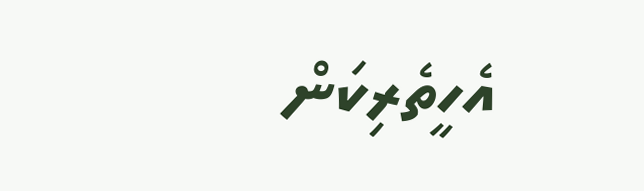އެހީތެރިކަން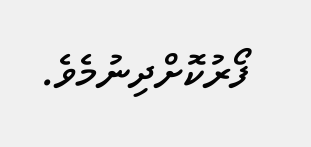ފޯރުކޮށްދިނުމެވެ.